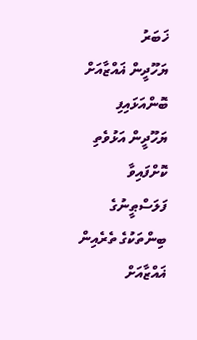ޚަބަރު
ޔަހޫދީން ޣައްޒާއަށް ބޮންއަޅައިފި
ޔަހޫދީން އަޅުވެތި ކޮށްފައިވާ ފަލަސްޠީނުގެ ބިންތަކުގެ ތެރެއިން ޣައްޒާއަށް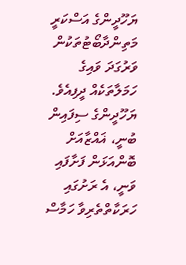ޔަހޫދީންގެ އަސްކަރީ މަތިންދާބޯޓުތަކުން ވަރުގަދަ ވައިގެ ހަމަލާތަކެއް ދީފިއެވެ. ޔަހޫދީންގެ ސިފައިން ބުނީ، ޣައްޒާއަށް ބޮންއަޅަން ފަށާފައި ވަނީ، އެ ރަށުގައި ހަރަކާތްތެރިވާ ހަމާސް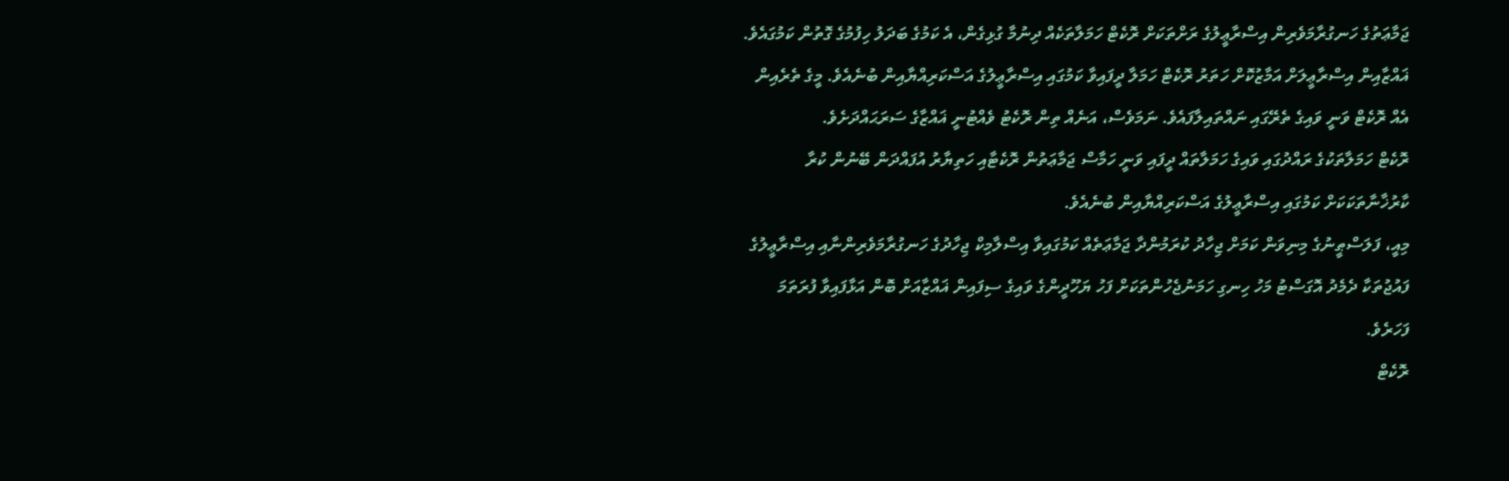ޖަމާޢަތުގެ ހަނގުރާމަވެރިން އިސްރާޢީލުގެ ރަށްތަކަށް ރޮކެޓް ހަމަލާތަކެއް ދިނުމާ ގުޅިގެން، އެ ކަމުގެ ބަދަލު ހިފުމުގެ ގޮތުން ކަމުގައެވެ.
ޣައްޒާއިން އިސްރާޢީލަށް އަމާޒުކޮށް ހަތަރު ރޮކެޓް ހަމަލާ ދީފައިވާ ކަމުގައި އިސްރާޢީލުގެ އަސްކަރިއްޔާއިން ބުނެއެވެ. މީގެ ތެރެއިން އެއް ރޮކެޓް ވަނީ ވައިގެ ތެރޭގައި ނައްތައިލާފައެވެ. ނަމަވެސް، އަނެއް ތިން ރޮކެޓު ވެއްޓުނީ ޣައްޒާގެ ސަރަޙައްދަށެވެ.
ރޮކެޓް ހަމަލާތަކުގެ ރައްދުގައި ވައިގެ ހަމަލާތައް ދީފައި ވަނީ ހަމާސް ޖަމާޢަތުން ރޮކެޓާއި ހަތިޔާރު އުފައްދަން ބޭނުން ކުރާ ކާރުޚާނާތަކަކަށް ކަމުގައި އިސްރާޢީލުގެ އަސްކަރިއްޔާއިން ބުނެއެވެ.
މިއީ، ފަލަސްޠީނުގެ މިނިވަން ކަމަށް ޖިހާދު ކުރަމުންދާ ޖަމާޢަތެއް ކަމުގައިވާ އިސްލާމިކް ޖިހާދުގެ ހަނގުރާމަވެރިންނާއި އިސްރާޢީލުގެ ފައުޖުތަކާ ދެމެދު އޮގަސްޓު މަހު ހިނގި ހަމަނުޖެހުންތަކަށް ފަހު ޔަހޫދީންގެ ވައިގެ ސިފައިން ޣައްޒާއަށް ބޮން އަޅާފައިވާ ފުރަތަމަ ފަހަރެވެ.
ރޮކެޓް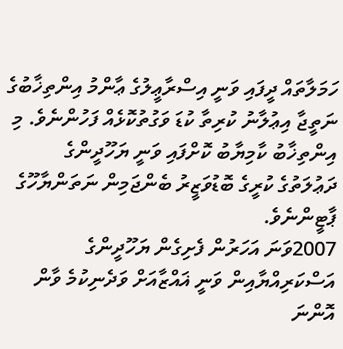ހަމަލާތައް ދީފައި ވަނީ އިސްރާޢީލުގެ ޢާންމު އިންތިޚާބުގެ ނަތީޖާ އިޢުލާނު ކުރިތާ ކުޑަ ވަގުތުކޮޅެއް ފަހުންނެވެ. މި އިންތިޚާބު ކާމިޔާބު ކޮށްފައި ވަނީ ޔަހޫދީންގެ ދަޢުލަތުގެ ކުރީގެ ބޮޑުވަޒީރު ބެންޖަމިން ނަތަންޔާހޫގެ ޕާޓީންނެވެ.
2007ވަނަ އަހަރުން ފެށިގެން ޔަހޫދީންގެ އަސްކަރިއްޔާއިން ވަނީ ޣައްޒާއަށް ވަދެނިކުމެ ވާން އޮންނަ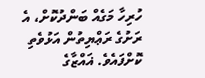ހުރިހާ މަގެއް ބަންދުކޮށް، އެ ރަށުގެ ރަޢްޔިތުން އަޅުވެތި ކޮށްފައެވެ. ޣައްޒާގެ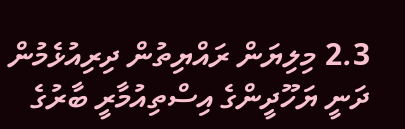2.3 މިލިޔަން ރައްޔިތުން ދިރިއުޅެމުން ދަނީ ޔަހޫދީންގެ އިސްތިއުމާރީ ބާރުގެ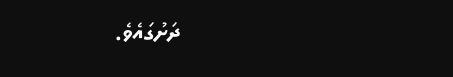ދަށުގައެވެ.